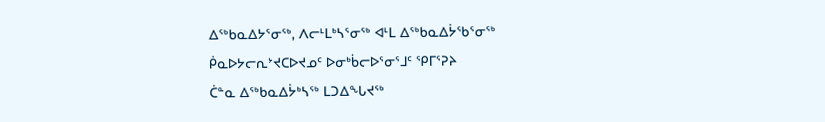ᐃᖅᑲᓇᐃᔭᕐᓂᖅ, ᐱᓕᒻᒪᒃᓴᕐᓂᖅ ᐊᒻᒪ ᐃᖅᑲᓇᐃᔮᖃᕐᓂᖅ
ᑮᓇᐅᔭᓕᕆᔾᔪᑕᐅᔪᓄᑦ ᐅᓂᒃᑳᓕᐅᕐᓂᕐᒧᑦ ᕿᒥᕐᕈᔨ
ᑖᓐᓇ ᐃᖅᑲᓇᐃᔮᒃᓴᖅ ᒪᑐᐃᖓᔪᖅ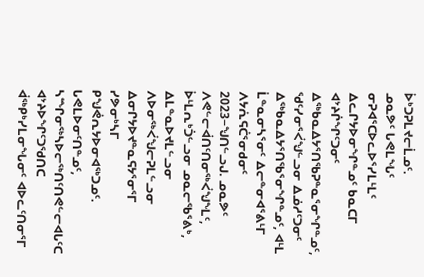ᐆᒃᑐᕈᒪᔪᓕᒫᓄᑦ.
ᓄᓇᕗᑦ ᒐᕙᒪᖓᑦ ᓂᕈᐊᕐᑕᐅᓚᐅᕐᓯᒪᒻᒪᑦ ᐃᓚᒋᔭᐅᓂᖏᓐᓄᑦ ᑲᓇᑕᒥ ᐊᔾᔨᒌᖏᑦᑐᓂᑦ ᐃᖅᑲᓇᐃᔭᕐᑎᖃᕈᓐᓇᕐᓂᖏᓐᓄᑦ, ᖁᑦᓯᓂᕐᐹᖑᓪᓗᓂ ᐃᓅᓱᑦᑐᓂᑦ ᐃᖅᑲᓇᐃᔭᕐᑎᖃᕐᓂᖏᓐᓄᑦ, ᐊᒻᒪ ᒫᓐᓇᓂᓴᕐᓂᑦ ᐃᓕᓐᓂᐊᕐᕕᒻᒥ ᐱᔭᕇᕋᑖᕐᓂᑯᓂᑦ 2023−ᖑᑎᓪᓗᒍ. ᓄᓇᕗᑦ ᐱᕙᓪᓕᐋᑎᑦᑎᓂᖅᐹᖑᖕᒪᑦ, ᐆᒻᒪᕆᒃᑑᓪᓗᓂ ᓄᓇᓕᖃᕐᕕᒃ, ᐃᒪᓐᓇᐅᔪᒪᓪᓗᓂ ᐱᐅᓂᖅᐹᖑᓕᕈᒪᓪᓗᓂ ᐃᓂᒋᔭᐅᔪᓐᓇᕋᔭᕐᓂᕐᒥ ᓯᕗᓂᒃᓴᒥ ᑭᖑᕚᕆᔭᐅᓂᐊᖅᑐᓄᑦ. ᒐᕙᒪᐅᓂᑦᑎᓐᓄᑦ, ᓴᙱᓂᖅᓴᐅᓕᖅᑎᑦᑎᕙᓪᓕᐊᒐᑦᑕ ᐊᔾᔨᐅᖏᑦᑐᖁᑎᑕ ᐋᖅᑭᒃᓯᒪᓂᖓᓂᑦ ᐊᐅᓚᑦᑎᓂᕐᒥ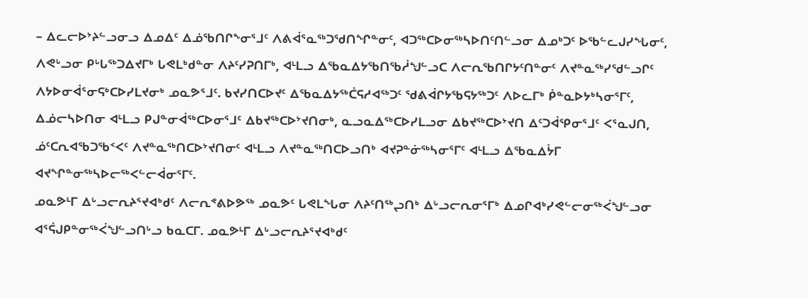– ᐃᓚᓕᐅᔾᔨᓪᓗᓂᓗ ᐃᓄᐃᑦ ᐃᓅᖃᑎᒋᖕᓂᕐᒧᑦ ᐱᕕᐋᕐᓇᖅᑐᖁᑎᖏᓐᓂᑦ, ᐊᑐᖅᑕᐅᓂᖅᓴᐅᑎᑦᑎᓪᓗᓂ ᐃᓄᒃᑐᑦ ᐅᖃᓪᓚᒍᓯᖓᓂᑦ, ᐱᕙᒡᓗᓂ ᑭᒡᒐᖅᑐᐃᔪᒥᒃ ᒐᕙᒪᒃᑯᓐᓂ ᐱᔨᑦᓯᕈᑎᒥᒃ, ᐊᒻᒪᓗ ᐃᖃᓇᐃᔭᖃᑎᖃᓲᖑᓪᓗᑕ ᐱᓕᕆᖃᑎᒋᔭᑦᑎᓐᓂᑦ ᐱᔪᓐᓇᖅᓯᖁᓪᓗᒋᑦ ᐱᔭᐅᓂᐋᕐᓂᕋᒃᑕᐅᓯᒪᔪᓂᒃ ᓄᓇᕗᕐᒧᑦ. ᑲᔪᓯᑎᑕᐅᔪᑦ ᐃᖃᓇᐃᔭᖅᑖᕋᓱᐊᖅᑐᑦ ᖁᕕᐋᒋᔭᖃᕋᔭᖅᑐᑦ ᐱᐅᓚᒥᒃ ᑮᓐᓇᐅᔭᒃᓴᓂᕐᒥᑦ, ᐃᓅᓕᓴᐅᑎᓂ ᐊᒻᒪᓗ ᑭᒍᓐᓂᐋᖅᑕᐅᓂᕐᒧᑦ ᐃᑲᔪᖅᑕᐅᔾᔪᑎᓂᒃ, ᓇᓗᓇᐃᖅᑕᐅᓯᒪᓗᓂ ᐃᑲᔪᖅᑕᐅᔾᔪᑎ ᐃᑦᑐᐋᕿᓂᕐᒧᑦ ᐸᕐᓇᒍᑎ, ᓅᑦᑕᕆᐊᖃᑐᖃᑉᐸᑦ ᐱᔪᓐᓇᖅᑎᑕᐅᔾᔪᑎᓂᑦ ᐊᒻᒪᓗ ᐱᔪᓐᓇᖅᑎᑕᐅᓗᑎᒃ ᐊᔪᕈᓐᓃᖅᓴᓂᕐᒥᑦ ᐊᒻᒪᓗ ᐃᖃᓇᐃᔮᒥ ᐊᔪᖏᓐᓂᖅᓴᐅᓕᖅᐸᓪᓕᐋᓂᕐᒥᑦ.
ᓄᓇᕗᒻᒥ ᐃᒡᓗᓕᕆᔨᕐᔪᐊᒃᑯᑦ ᐱᓕᕆᕝᕕᐅᕗᖅ ᓄᓇᕗᑦ ᒐᕙᒪᖓᓂ ᐱᔨᑦᑎᖅᖢᑎᒃ ᐃᒡᓗᓕᕆᓂᕐᒥᒃ ᐃᓄᒋᐊᒃᓯᕙᓪᓕᓂᖅᐹᖑᓪᓗᓂ ᐊᕐᕌᒍᑭᓐᓂᖅᐹᖑᓪᓗᑎᒡᓗ ᑲᓇᑕᒥ. ᓄᓇᕗᒻᒥ ᐃᒡᓗᓕᕆᔨᕐᔪᐊᒃᑯᑦ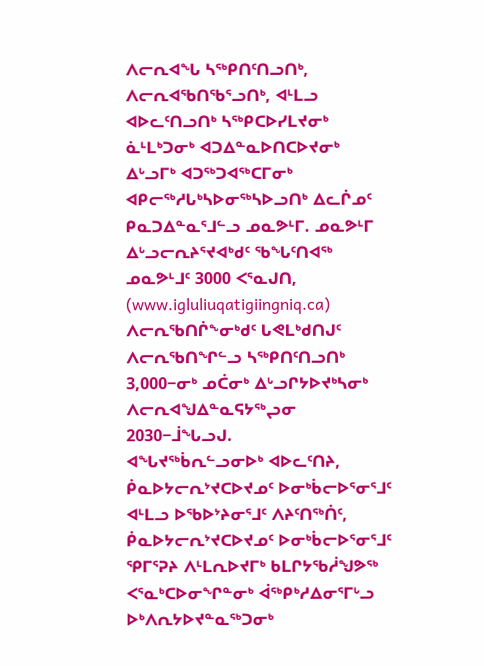ᐱᓕᕆᐊᖓ ᓴᖅᑭᑎᑦᑎᓗᑎᒃ, ᐱᓕᕆᐊᖃᑎᖃᕐᓗᑎᒃ, ᐊᒻᒪᓗ ᐊᐅᓚᑦᑎᓗᑎᒃ ᓴᖅᑭᑕᐅᓯᒪᔪᓂᒃ ᓈᒻᒪᒃᑐᓂᒃ ᐊᑐᐃᓐᓇᐅᑎᑕᐅᔪᓂᒃ ᐃᒡᓗᒥᒃ ᐊᑐᖅᑐᐊᖅᑕᒥᓂᒃ ᐊᑭᓕᖅᓱᒐᒃᓴᐅᓂᖅᓴᐅᓗᑎᒃ ᐃᓚᒌᓄᑦ ᑭᓇᑐᐃᓐᓇᕐᒧᓪᓗ ᓄᓇᕗᒻᒥ. ᓄᓇᕗᒻᒥ ᐃᒡᓗᓕᕆᔨᕐᔪᐊᒃᑯᑦ ᖃᖓᑦᑎᐊᖅ ᓄᓇᕗᒻᒧᑦ 3000 ᐸᕐᓇᒍᑎ, (www.igluliuqatigiingniq.ca) ᐱᓕᕆᖃᑎᒌᖕᓂᒃᑯᑦ ᒐᕙᒪᒃᑯᑎᒍᑦ ᐱᓕᕆᖃᑎᖏᓪᓗ ᓴᖅᑭᑎᑦᑎᓗᑎᒃ 3,000−ᓂᒃ ᓄᑖᓂᒃ ᐃᒡᓗᒋᔭᐅᔪᒃᓴᓂᒃ ᐱᓕᕆᐊᖑᐃᓐᓇᕋᔭᖅᖢᓂ 2030−ᒨᖓᓗᒍ.
ᐊᖓᔪᖅᑳᕆᓪᓗᓂᐅᒃ ᐊᐅᓚᑦᑎᔨ, ᑮᓇᐅᔭᓕᕆᔾᔪᑕᐅᔪᓄᑦ ᐅᓂᒃᑳᓕᐅᕐᓂᕐᒧᑦ ᐊᒻᒪᓗ ᐅᖃᐅᔾᔨᓂᕐᒧᑦ ᐱᔨᑦᑎᖅᑏᑦ, ᑮᓇᐅᔭᓕᕆᔾᔪᑕᐅᔪᓄᑦ ᐅᓂᒃᑳᓕᐅᕐᓂᕐᒧᑦ ᕿᒥᕐᕈᔨ ᐱᒻᒪᕆᐅᔪᒥᒃ ᑲᒪᒋᔭᖃᓲᖑᕗᖅ ᐸᕐᓇᒃᑕᐅᓂᖏᓐᓂᒃ ᐋᖅᑭᒃᓱᐃᓂᕐᒥᒡᓗ ᐅᒃᐱᕆᔭᐅᔪᓐᓇᖅᑐᓂᒃ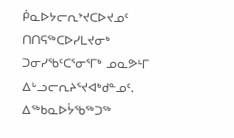ᑮᓇᐅᔭᓕᕆᔾᔪᑕᐅᔪᓄᑦ ᑎᑎᕋᖅᑕᐅᓯᒪᔪᓂᒃ ᑐᓂᓯᖃᑦᑕᕐᓂᕐᒥᒃ ᓄᓇᕗᒻᒥ ᐃᒡᓗᓕᕆᔨᕐᔪᐊᒃᑯᓐᓄᑦ. ᐃᖅᑲᓇᐅᔮᖃᖅᑐᖅ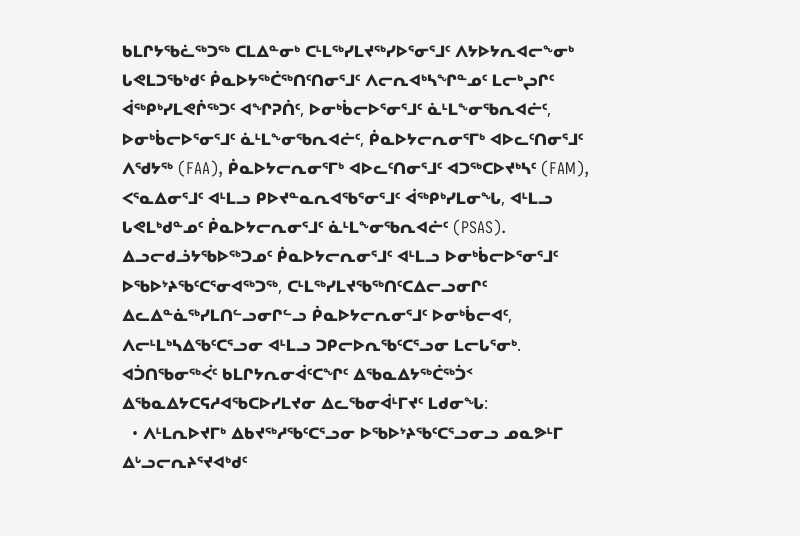ᑲᒪᒋᔭᖃᓛᖅᑐᖅ ᑕᒪᐃᓐᓂᒃ ᑕᒻᒪᖅᓯᒪᔪᖅᓯᐅᕐᓂᕐᒧᑦ ᐱᔭᐅᔭᕆᐊᓕᖕᓂᒃ ᒐᕙᒪᑐᖃᒃᑯᑦ ᑮᓇᐅᔭᖅᑖᖅᑎᑦᑎᓂᕐᒧᑦ ᐱᓕᕆᐊᒃᓴᖏᓐᓄᑦ ᒪᓕᒃᖢᒋᑦ ᐋᖅᑭᒃᓯᒪᕙᒌᖅᑐᑦ ᐊᖏᕈᑏᑦ, ᐅᓂᒃᑳᓕᐅᕐᓂᕐᒧᑦ ᓈᒻᒪᖕᓂᖃᕆᐊᓖᑦ, ᐅᓂᒃᑳᓕᐅᕐᓂᕐᒧᑦ ᓈᒻᒪᖕᓂᖃᕆᐊᓖᑦ, ᑮᓇᐅᔭᓕᕆᓂᕐᒥᒃ ᐊᐅᓚᑦᑎᓂᕐᒧᑦ ᐱᖁᔭᖅ (FAA), ᑮᓇᐅᔭᓕᕆᓂᕐᒥᒃ ᐊᐅᓚᑦᑎᓂᕐᒧᑦ ᐊᑐᖅᑕᐅᔪᒃᓴᑦ (FAM), ᐸᕐᓇᐃᓂᕐᒧᑦ ᐊᒻᒪᓗ ᑭᐅᔪᓐᓇᕆᐊᖃᕐᓂᕐᒧᑦ ᐋᖅᑭᒃᓯᒪᓂᖓ, ᐊᒻᒪᓗ ᒐᕙᒪᒃᑯᓐᓄᑦ ᑮᓇᐅᔭᓕᕆᓂᕐᒧᑦ ᓈᒻᒪᖕᓂᖃᕆᐊᓖᑦ (PSAS). ᐃᓗᓕᑯᓘᔭᖃᐅᖅᑐᓄᑦ ᑮᓇᐅᔭᓕᕆᓂᕐᒧᑦ ᐊᒻᒪᓗ ᐅᓂᒃᑳᓕᐅᕐᓂᕐᒧᑦ ᐅᖃᐅᔾᔨᖃᑦᑕᕐᓂᐊᖅᑐᖅ, ᑕᒻᒪᖅᓯᒪᔪᖃᖅᑎᑦᑕᐃᓕᓗᓂᒋᑦ ᐃᓚᐃᓐᓈᖅᓯᒪᑎᓪᓗᓂᒋᓪᓗ ᑮᓇᐅᔭᓕᕆᓂᕐᒧᑦ ᐅᓂᒃᑳᓕᐊᑦ, ᐱᓕᒻᒪᒃᓴᐃᖃᑦᑕᕐᓗᓂ ᐊᒻᒪᓗ ᑐᑭᓕᐅᕆᖃᑦᑕᕐᓗᓂ ᒪᓕᒐᕐᓂᒃ.
ᐊᑑᑎᖃᓂᖅᐹᑦ ᑲᒪᒋᔭᕆᓂᐋᑦᑕᖏᑦ ᐃᖃᓇᐃᔭᖅᑖᖅᑑᑉ ᐃᖃᓇᐃᔭᑕᕋᓱᐊᖃᑕᐅᓯᒪᔪᓂ ᐃᓚᖃᓂᐋᒻᒥᔪᑦ ᒪᑯᓂᖓ:
  • ᐱᒻᒪᕆᐅᔪᒥᒃ ᐃᑲᔪᖅᓱᖃᑦᑕᕐᓗᓂ ᐅᖃᐅᔾᔨᖃᑦᑕᕐᓗᓂᓗ ᓄᓇᕗᒻᒥ ᐃᒡᓗᓕᕆᔨᕐᔪᐊᒃᑯᑦ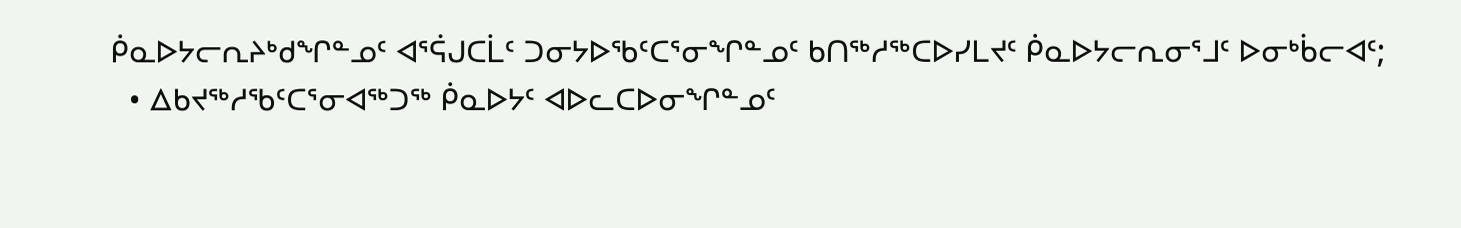ᑮᓇᐅᔭᓕᕆᔨᒃᑯᖏᓐᓄᑦ ᐊᕐᕌᒍᑕᒫᑦ ᑐᓂᔭᐅᖃᑦᑕᕐᓂᖏᓐᓄᑦ ᑲᑎᖅᓱᖅᑕᐅᓯᒪᔪᑦ ᑮᓇᐅᔭᓕᕆᓂᕐᒧᑦ ᐅᓂᒃᑳᓕᐊᑦ;
  • ᐃᑲᔪᖅᓱᖃᑦᑕᕐᓂᐊᖅᑐᖅ ᑮᓇᐅᔭᑦ ᐊᐅᓚᑕᐅᓂᖏᓐᓄᑦ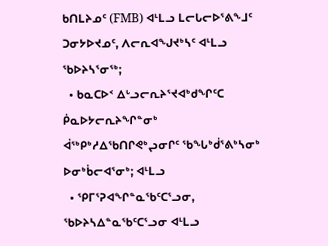ᑲᑎᒪᔨᓄᑦ (FMB) ᐊᒻᒪᓗ ᒪᓕᒐᓕᐅᕐᕕᖕᒧᑦ ᑐᓂᔭᐅᔪᓄᑦ, ᐱᓕᕆᐊᖑᔪᒃᓴᑦ ᐊᒻᒪᓗ ᖃᐅᔨᓴᕐᓂᖅ;
  • ᑲᓇᑕᐅᑉ ᐃᒡᓗᓕᕆᔨᕐᔪᐊᒃᑯᖏᑦᑕ ᑮᓇᐅᔭᓕᕆᔨᖏᓐᓂᒃ ᐋᖅᑭᒃᓱᐃᖃᑎᒋᕙᒃᖢᓂᒋᑦ ᖃᖓᒃᑰᕐᕕᒃᓴᓂᒃ ᐅᓂᒃᑳᓕᐊᕐᓂᒃ; ᐊᒻᒪᓗ
  • ᕿᒥᕐᕈᐊᖏᓐᓇᖃᑦᑕᕐᓗᓂ, ᖃᐅᔨᓴᐃᓐᓇᖃᑦᑕᕐᓗᓂ ᐊᒻᒪᓗ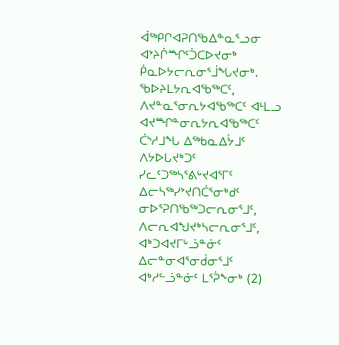ᐋᖅᑭᒋᐊᕈᑎᖃᐃᓐᓇᕐᓗᓂ ᐊᔾᔨᒌᙱᑦᑑᑕᐅᔪᓂᒃ ᑮᓇᐅᔭᓕᕆᓂᕐᒨᖓᔪᓂᒃ.
ᖃᐅᔨᒪᔭᕆᐊᖃᖅᑕᑦ, ᐱᔪᓐᓇᕐᓂᕆᔭᐊᖃᖅᑕᑦ ᐊᒻᒪᓗ ᐊᔪᙱᓐᓂᕆᔭᕆᐊᖃᖅᑕᑦ ᑖᔅᓱᒧᖓ ᐃᖅᑲᓇᐃᔮᒧᑦ ᐱᔭᐅᒐᔪᒃᑐᑦ ᓯᓚᑦᑐᖅᓴᕐᕕᒡᔪᐊᕐᒥᑦ ᐃᓕᓴᖅᓯᔾᔪᑎᑖᕐᓂᒃᑯᑦ ᓂᐅᕐᕈᑎᖃᖅᑐᓕᕆᓂᕐᒧᑦ, ᐱᓕᕆᐊᖑᔪᒃᓴᓕᕆᓂᕐᒧᑦ, ᐊᒃᑐᐊᔪᒥᒡᓘᓐᓃᑦ ᐃᓕᓐᓂᐊᕐᓂᑰᓂᕐᒧᑦ ᐊᒃᓱᓪᓘᓐᓃᑦ ᒪᕐᕉᖕᓂᒃ (2)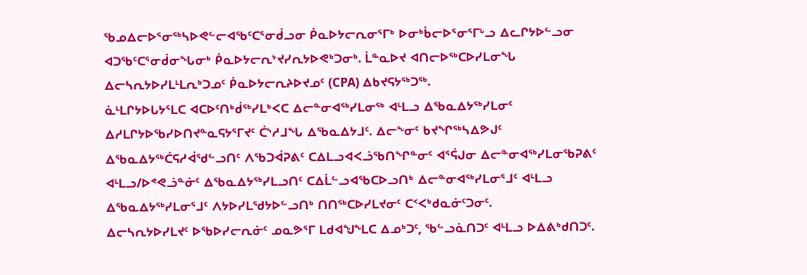ᖃᓄᐃᓕᐅᕐᓂᖅᓴᐅᕙᓪᓕᐊᖃᑦᑕᕐᓂᑰᓗᓂ ᑮᓇᐅᔭᓕᕆᓂᕐᒥᒃ ᐅᓂᒃᑳᓕᐅᕐᓂᕐᒥᒡᓗ ᐃᓚᒋᔭᐅᓪᓗᓂ ᐊᑐᖃᑦᑕᕐᓂᑰᓂᖓᓂᒃ ᑮᓇᐅᔭᓕᕆᔾᔪᓯᕆᔭᐅᕙᒃᑐᓂᒃ. ᒫᓐᓇᐅᔪ ᐊᑎᓕᐅᖅᑕᐅᓯᒪᓂᖓ ᐃᓕᓴᕆᔭᐅᓯᒪᒻᒪᕆᒃᑐᓄᑦ ᑮᓇᐅᔭᓕᕆᔨᐅᔪᓄᑦ (CPA) ᐃᑲᔪᕋᔭᖅᑐᖅ.
ᓈᒻᒪᒋᔭᐅᒐᔭᕐᒪᑕ ᐊᑕᐅᑦᑎᒃᑰᖅᓯᒪᒃᐸᑕ ᐃᓕᓐᓂᐊᖅᓯᒪᓂᖅ ᐊᒻᒪᓗ ᐃᖃᓇᐃᔭᖅᓯᒪᓂᑦ ᐃᓱᒪᒋᔭᐅᖃᓯᐅᑎᔪᓐᓇᕋᔭᕐᒥᔪᑦ ᑖᔅᓱᒧᖓ ᐃᖃᓇᐃᔭᒧᑦ. ᐃᓕᖕᓂᑦ ᑲᔪᖏᖅᓴᐃᕗᒍᑦ ᐃᖃᓇᐃᔭᖅᑖᕋᓱᐋᖁᓪᓗᑎᑦ ᐱᖃᑐᐋᕈᕕᑦ ᑕᐃᒪᓗᐊᐸᓘᖃᑎᖏᓐᓂᑦ ᐊᕐᕌᒍᓂ ᐃᓕᓐᓂᐊᖅᓯᒪᓂᖃᕈᕕᑦ ᐊᒻᒪᓗ/ᐅᕝᕙᓘᓐᓃᑦ ᐃᖃᓇᐃᔭᖅᓯᒪᓗᑎᑦ ᑕᐃᒫᓪᓗᐊᖃᑕᐅᓗᑎᒃ ᐃᓕᓐᓂᐊᖅᓯᒪᓂᕐᒧᑦ ᐊᒻᒪᓗ ᐃᖃᓇᐃᔭᖅᓯᒪᓂᕐᒧᑦ ᐱᔭᐅᓯᒪᖁᔭᐅᓪᓗᑎᒃ ᑎᑎᖅᑕᐅᓯᒪᔪᓂᑦ ᑕᑉᐸᒃᑯᓇᓃᑦᑐᓂᑦ.
ᐃᓕᓴᕆᔭᐅᓯᒪᔪᑦ ᐅᖃᐅᓯᓕᕆᓃᑦ ᓄᓇᕗᕐᒥ ᒪᑯᐊᖑᖕᒪᑕ ᐃᓄᒃᑐᑦ, ᖃᓪᓗᓈᑎᑐᑦ ᐊᒻᒪᓗ ᐅᐃᕕᒃᑯᑎᑐᑦ.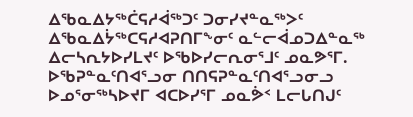ᐃᖃᓇᐃᔭᖅᑖᕋᓱᐋᖅᑐᑦ ᑐᓂᓯᔪᓐᓇᖅᐳᑦ ᐃᖃᓇᐃᔮᖅᑕᕋᓱᐊᕈᑎᒥᖕᓂᑦ ᓇᓪᓕᐋᓄᑐᐃᓐᓇᖅ ᐃᓕᓴᕆᔭᐅᓯᒪᔪᑦ ᐅᖃᐅᓯᓕᕆᓂᕐᒧᑦ ᓄᓇᕗᕐᒥ. ᐅᖃᕈᓐᓇᑦᑎᐊᕐᓗᓂ ᑎᑎᕋᕈᓐᓇᑦᑎᐊᕐᓗᓂᓗ ᐅᓄᕐᓂᖅᓴᐅᔪᒥ ᐊᑕᐅᓯᕐᒥ ᓄᓇᕘᑉ ᒪᓕᒐᑎᒍᑦ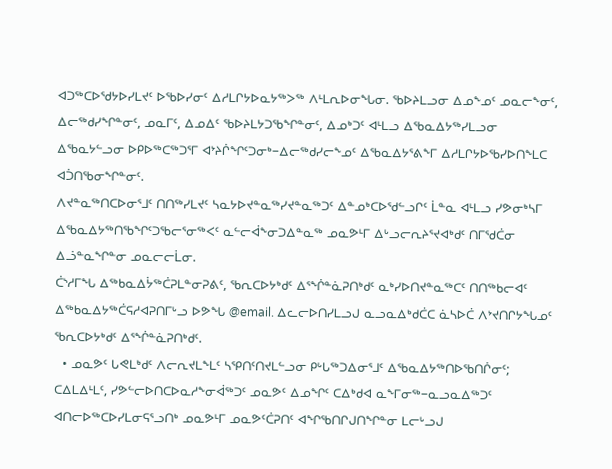ᐊᑐᖅᑕᐅᖁᔭᐅᓯᒪᔪᑦ ᐅᖃᐅᓯᓂᑦ ᐃᓱᒪᒋᔭᐅᓇᔭᖅᐳᖅ ᐱᒻᒪᕆᐅᓂᖓᓂ. ᖃᐅᔨᒪᓗᓂ ᐃᓄᖕᓄᑦ ᓄᓇᓕᖕᓂᑦ, ᐃᓕᖅᑯᓯᖏᓐᓂᑦ, ᓄᓇᒥᑦ, ᐃᓄᐃᑦ ᖃᐅᔨᒪᔭᑐᖃᖏᓐᓂᑦ, ᐃᓄᒃᑐᑦ ᐊᒻᒪᓗ ᐃᖃᓇᐃᔭᖅᓯᒪᓗᓂ ᐃᖃᓇᔭᓪᓗᓂ ᐅᑭᐅᖅᑕᖅᑐᕐᒥ ᐊᔾᔨᒌᖏᑦᑐᓂᒃ−ᐃᓕᖅᑯᓯᓕᖕᓄᑦ ᐃᖃᓇᐃᔭᕐᕕᖕᒥ ᐃᓱᒪᒋᔭᐅᖃᓯᐅᑎᖕᒪᑕ ᐊᑑᑎᖃᓂᖏᓐᓂᑦ.
ᐱᔪᓐᓇᖅᑎᑕᐅᓂᕐᒧᑦ ᑎᑎᖅᓯᒪᔪᑦ ᓴᓇᔭᐅᔪᓐᓇᖅᓯᔪᓐᓇᖅᑐᑦ ᐃᓐᓄᒃᑕᐅᖁᓪᓗᒋᑦ ᒫᓐᓇ ᐊᒻᒪᓗ ᓯᕗᓂᒃᓴᒥ ᐃᖃᓇᐃᔭᖅᑎᖃᖏᑦᑐᖃᓕᕐᓂᖅᐸᑦ ᓇᓪᓕᐋᖕᓂᑐᐃᓐᓇᖅ ᓄᓇᕗᒻᒥ ᐃᒡᓗᓕᕆᔨᕐᔪᐊᒃᑯᑦ ᑎᒥᖁᑖᓂ ᐃᓘᓐᓇᖏᓐᓂ ᓄᓇᓕᓕᒫᓂ.
ᑖᔅᓱᒥᖓ ᐃᖅᑲᓇᐃᔮᖅᑖᕈᒪᓐᓂᕈᕕᑦ, ᖃᕆᑕᐅᔭᒃᑯᑦ ᐃᕐᖐᓐᓈᕈᑎᒃᑯᑦ ᓇᒃᓯᐅᑎᔪᓐᓇᖅᑕᑦ ᑎᑎᖅᑲᓕᐊᑦ ᐃᖅᑲᓇᐃᔭᖅᑖᕋᓱᐊᕈᑎᒥᒡᓗ ᐅᕗᖓ @email. ᐃᓚᓕᐅᑎᓯᒪᓗᒍ ᓇᓗᓇᐃᒃᑯᑖᑕ ᓈᓴᐅᑖ ᐱᔾᔪᑎᒋᔭᖓᓄᑦ ᖃᕆᑕᐅᔭᒃᑯᑦ ᐃᕐᖐᓐᓈᕈᑎᒃᑯᑦ.
  • ᓄᓇᕗᑦ ᒐᕙᒪᒃᑯᑦ ᐱᓕᕆᔪᒪᖕᒪᑦ ᓴᕿᑎᑦᑎᔪᒪᓪᓗᓂ ᑭᒡᒐᖅᑐᐃᓂᕐᒧᑦ ᐃᖃᓇᐃᔭᖅᑎᐅᖃᑎᒌᓂᑦ; ᑕᐃᒪᐃᒻᒪᑦ, ᓯᕗᓪᓕᐅᑎᑕᐅᓇᓱᖕᓂᐋᖅᑐᑦ ᓄᓇᕗᑦ ᐃᓄᖏᑦ ᑕᐃᒃᑯᐊ ᓇᖕᒥᓂᖅ−ᓇᓗᓇᐃᖅᑐᑦ ᐊᑎᓕᐅᖅᑕᐅᓯᒪᓂᕋᕐᓗᑎᒃ ᓄᓇᕗᒻᒥ ᓄᓇᕗᑦᑖᕈᑎᑦ ᐊᖏᖃᑎᒋᒍᑎᖏᓐᓂ ᒪᓕᒡᓗᒍ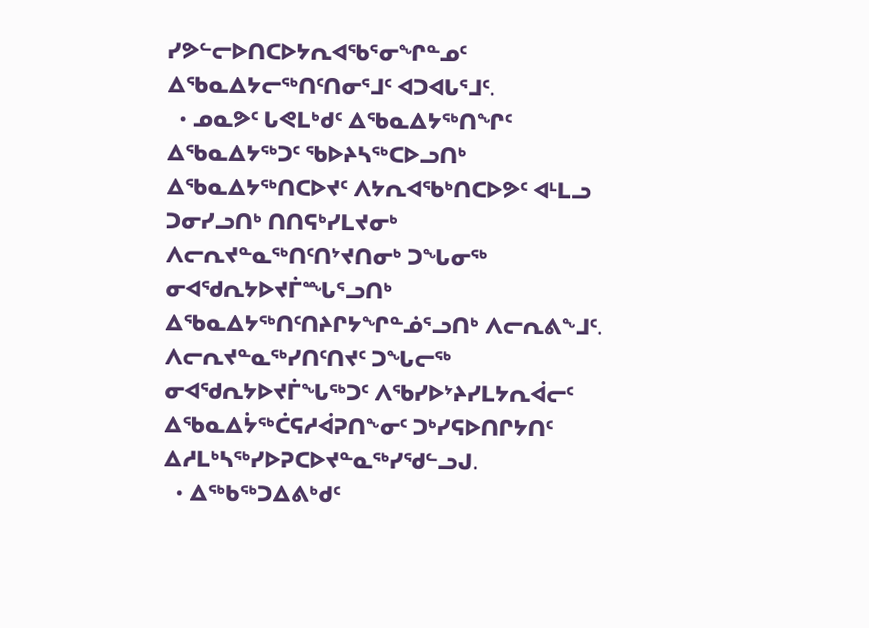ᓯᕗᓪᓕᐅᑎᑕᐅᔭᕆᐊᖃᕐᓂᖏᓐᓄᑦ ᐃᖃᓇᐃᔭᓕᖅᑎᑦᑎᓂᕐᒧᑦ ᐊᑐᐊᒐᕐᒧᑦ.
  • ᓄᓇᕗᑦ ᒐᕙᒪᒃᑯᑦ ᐃᖃᓇᐃᔭᖅᑎᖏᑦ ᐃᖃᓇᐃᔭᖅᑐᑦ ᖃᐅᔨᓴᖅᑕᐅᓗᑎᒃ ᐃᖃᓇᐃᔭᖅᑎᑕᐅᔪᑦ ᐱᔭᕆᐊᖃᒃᑎᑕᐅᕗᑦ ᐊᒻᒪᓗ ᑐᓂᓯᓗᑎᒃ ᑎᑎᕋᒃᓯᒪᔪᓂᒃ ᐱᓕᕆᔪᓐᓇᖅᑎᑦᑎᔾᔪᑎᓂᒃ ᑐᖓᓂᖅ ᓂᐊᖁᕆᔭᐅᔪᒦᙵᕐᓗᑎᒃ ᐃᖃᓇᐃᔭᖅᑎᑦᑎᔨᒋᔭᖏᓐᓅᕐᓗᑎᒃ ᐱᓕᕆᕕᖕᒧᑦ. ᐱᓕᕆᔪᓐᓇᖅᓯᑎᑦᑎᔪᑦ ᑐᖓᓕᖅ ᓂᐊᖁᕆᔭᐅᔪᒦᖓᖅᑐᑦ ᐱᖃᓯᐅᔾᔨᓯᒪᔭᕆᐋᓕᑦ ᐃᖃᓇᐃᔮᖅᑖᕋᓱᐋᕈᑎᖕᓂᑦ ᑐᒃᓯᕋᐅᑎᒋᔭᑎᑦ ᐃᓱᒪᒃᓴᖅᓯᐅᕈᑕᐅᔪᓐᓇᖅᓯᖁᓪᓗᒍ.
  • ᐃᖅᑲᖅᑐᐃᕕᒃᑯᑦ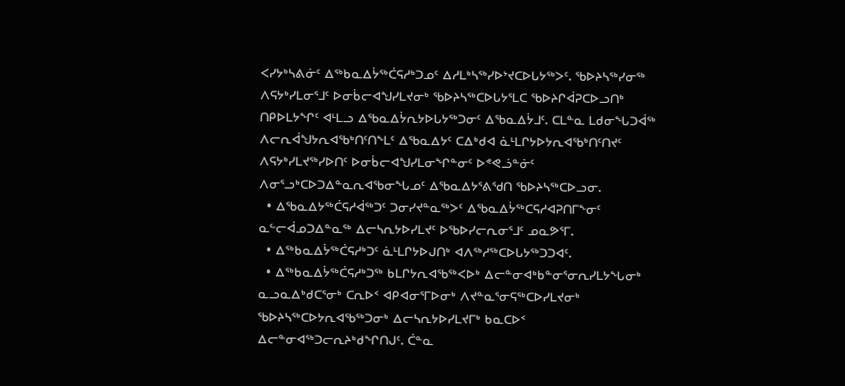ᐸᓯᔭᒃᓴᕕᓃᑦ ᐃᖅᑲᓇᐃᔮᖅᑖᕋᓱᒃᑐᓄᑦ ᐃᓱᒪᒃᓴᖅᓯᐅᔾᔪᑕᐅᒐᔭᖅᐳᑦ. ᖃᐅᔨᓴᖅᓯᓂᖅ ᐱᕋᔭᒃᓯᒪᓂᕐᒧᑦ ᐅᓂᑳᓕᐊᖑᓯᒪᔪᓂᒃ ᖃᐅᔨᓴᖅᑕᐅᒐᔭᕐᒪᑕ ᖃᐅᔨᒋᐋᕈᑕᐅᓗᑎᒃ ᑎᑭᐅᒪᔭᖏᑦ ᐊᒻᒪᓗ ᐃᖃᓇᐃᔮᕆᔭᐅᒐᔭᖅᑐᓂᑦ ᐃᖃᓇᐃᔮᒧᑦ. ᑕᒪᓐᓇ ᒪᑯᓂᖓᑐᐋᖅ ᐱᓕᕆᐋᖑᔭᕆᐊᖃᒃᑎᑦᑎᖕᒪᑦ ᐃᖃᓇᐃᔭᑦ ᑕᐃᒃᑯᐊ ᓈᒻᒪᒋᔭᐅᔭᕆᐊᖃᒃᑎᑦᑎᔪᑦ ᐱᕋᔭᒃᓯᒪᔪᖅᓯᐅᑎᑦ ᐅᓂᑳᓕᐊᖑᓯᒪᓂᖏᓐᓂᑦ ᐅᕝᕙᓘᓐᓃᑦ ᐱᓂᕐᓗᒃᑕᐅᑐᐃᓐᓇᕆᐊᖃᓂᖓᓄᑦ ᐃᖃᓇᐃᔭᕐᕕᖁᑎ ᖃᐅᔨᓴᖅᑕᐅᓗᓂ.
  • ᐃᖃᓇᐃᔭᖅᑖᕋᓱᐋᖅᑐᑦ ᑐᓂᓯᔪᓐᓇᖅᐳᑦ ᐃᖃᓇᐃᔮᖅᑕᕋᓱᐊᕈᑎᒥᖕᓂᑦ ᓇᓪᓕᐋᓄᑐᐃᓐᓇᖅ ᐃᓕᓴᕆᔭᐅᓯᒪᔪᑦ ᐅᖃᐅᓯᓕᕆᓂᕐᒧᑦ ᓄᓇᕗᕐᒥ.
  • ᐃᖅᑲᓇᐃᔮᖅᑖᕋᓱᒃᑐᑦ ᓈᒻᒪᒋᔭᐅᒍᑎᒃ ᐊᐱᖅᓱᖅᑕᐅᒐᔭᖅᑐᑐᐊᑦ.
  • ᐃᖅᑲᓇᐃᔮᖅᑖᕋᓱᒃᑐᖅ ᑲᒪᒋᔭᕆᐊᖃᖅᐸᐅᒃ ᐃᓕᓐᓂᐊᒃᑲᓐᓂᕐᓂᕆᓯᒪᔭᖓᓂᒃ ᓇᓗᓇᐃᒃᑯᑕᕐᓂᒃ ᑕᕆᐅᑉ ᐊᑭᐊᓂᕐᒥᐅᓂᒃ ᐱᔪᓐᓇᕐᓂᕋᖅᑕᐅᓯᒪᔪᓂᒃ ᖃᐅᔨᓴᖅᑕᐅᔭᕆᐊᖃᖅᑐᓂᒃ ᐃᓕᓴᕆᔭᐅᓯᒪᔪᒥᒃ ᑲᓇᑕᐅᑉ ᐃᓕᓐᓂᐊᖅᑐᓕᕆᔨᒃᑯᖏᑎᒍᑦ. ᑖᓐᓇ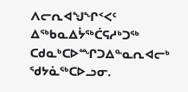ᐱᓕᕆᐊᖑᖏᑉᐸᑦ ᐃᖅᑲᓇᐃᔮᖅᑖᕋᓱᒃᑐᖅ ᑕᑯᓇᒃᑕᐅᙱᑐᐃᓐᓇᕆᐊᓕᒃ ᖁᔭᓈᖅᑕᐅᓗᓂ.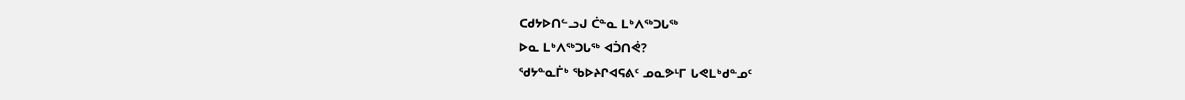ᑕᑯᔭᐅᑎᓪᓗᒍ ᑖᓐᓇ ᒪᒃᐱᖅᑐᒐᖅ
ᐅᓇ ᒪᒃᐱᖅᑐᒐᖅ ᐊᑑᑎᕚ?
ᖁᔭᓐᓇᒦᒃ ᖃᐅᔨᒋᐊᕋᕕᑦ ᓄᓇᕗᒻᒥ ᒐᕙᒪᒃᑯᓐᓄᑦ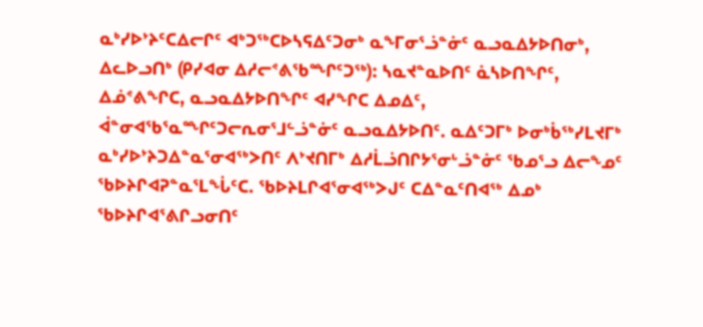ᓇᒃᓯᐅᔾᔨᑦᑕᐃᓕᒋᑦ ᐊᒃᑐᖅᑕᐅᓴᕋᐃᑦᑐᓂᒃ ᓇᖕᒥᓂᕐᓘᓐᓃᑦ ᓇᓗᓇᐃᔭᐅᑎᓂᒃ, ᐃᓚᐅᓗᑎᒃ (ᑭᓯᐊᓂ ᐃᓱᓕᕝᕕᖃᙱᑦᑐᖅ): ᓴᓇᔪᓐᓇᐅᑎᑦ ᓈᓴᐅᑎᖏᑦ, ᐃᓅᕝᕕᖏᑕ, ᓇᓗᓇᐃᔭᐅᑎᖏᑦ ᐊᓯᖏᑕ ᐃᓄᐃᑦ, ᐋᓐᓂᐊᖃᕐᓇᙱᑦᑐᓕᕆᓂᕐᒧᓪᓘᓐᓃᑦ ᓇᓗᓇᐃᔭᐅᑎᑦ. ᓇᐃᑦᑐᒥᒃ ᐅᓂᒃᑳᖅᓯᒪᔪᒥᒃ ᓇᒃᓯᐅᔾᔨᑐᐃᓐᓇᕐᓂᐊᖅᐳᑎᑦ ᐱᔾᔪᑎᒥᒃ ᐃᓱᒫᓘᑎᒋᔭᕐᓂᒡᓘᓐᓃᑦ ᖃᓄᕐᓗ ᐃᓕᖕᓄᑦ ᖃᐅᔨᒋᐊᕈᓐᓇᕐᒪᖔᑦᑕ. ᖃᐅᔨᒪᒋᐊᕐᓂᐊᖅᐳᒍᑦ ᑕᐃᓐᓇᑦᑎᐊᖅ ᐃᓄᒃ ᖃᐅᔨᒋᐊᕐᕕᒋᓗᓂᑎᑦ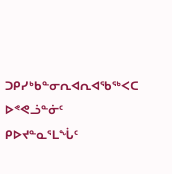ᑐᑭᓯᒃᑲᓐᓂᕆᐊᕆᐊᖃᖅᐸᑕ ᐅᕝᕙᓘᓐᓃᑦ ᑭᐅᔪᓐᓇᕐᒪᖔᑦ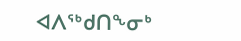ᐊᐱᖅᑯᑎᖕᓂᒃ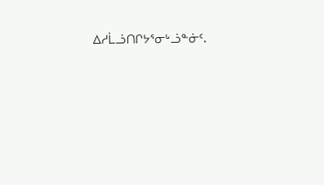ᐃᓱᒫᓘᑎᒋᔭᕐᓂᒡᓘᓐᓃᑦ.